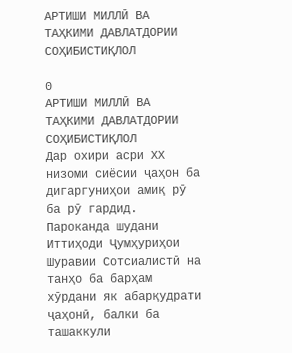АРТИШИ МИЛЛӢ ВА ТАҲКИМИ ДАВЛАТДОРИИ СОҲИБИСТИҚЛОЛ

0
АРТИШИ МИЛЛӢ ВА ТАҲКИМИ ДАВЛАТДОРИИ СОҲИБИСТИҚЛОЛ
Дар охири асри ХХ низоми сиёсии ҷаҳон ба дигаргуниҳои амиқ рӯ ба рӯ гардид. Пароканда шудани Иттиҳоди Ҷумҳуриҳои Шуравии Сотсиалистӣ на танҳо ба барҳам хӯрдани як абарқудрати ҷаҳонӣ, балки ба ташаккули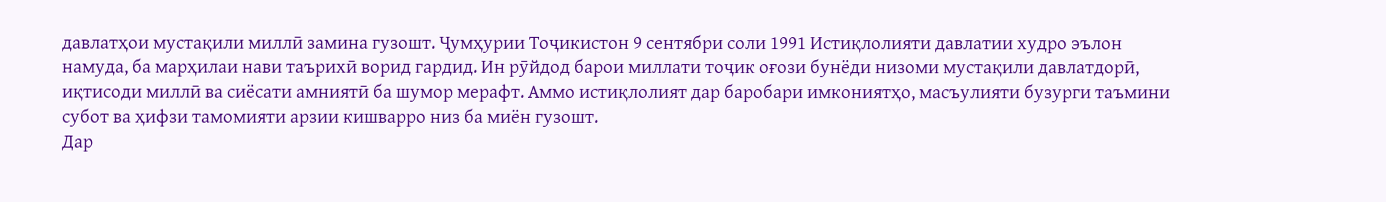давлатҳои мустақили миллӣ замина гузошт. Ҷумҳурии Тоҷикистон 9 сентябри соли 1991 Истиқлолияти давлатии худро эълон намуда, ба марҳилаи нави таърихӣ ворид гардид. Ин рӯйдод барои миллати тоҷик оғози бунёди низоми мустақили давлатдорӣ, иқтисоди миллӣ ва сиёсати амниятӣ ба шумор мерафт. Аммо истиқлолият дар баробари имкониятҳо, масъулияти бузурги таъмини субот ва ҳифзи тамомияти арзии кишварро низ ба миён гузошт.
Дар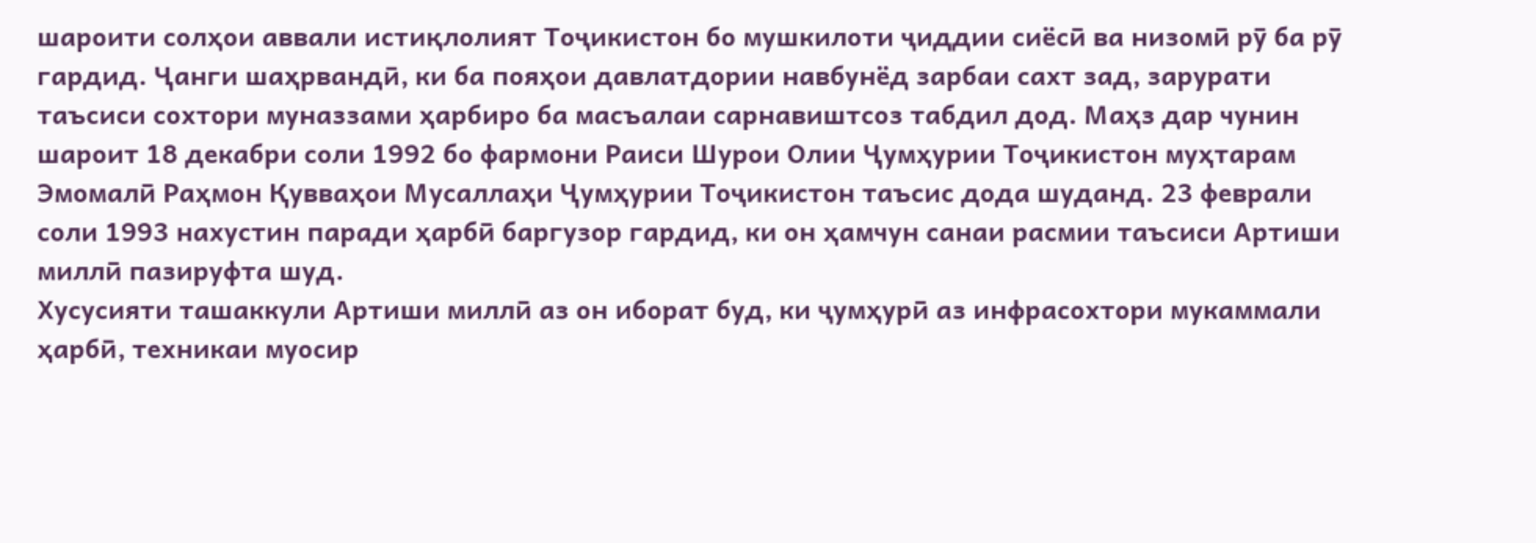шароити солҳои аввали истиқлолият Тоҷикистон бо мушкилоти ҷиддии сиёсӣ ва низомӣ рӯ ба рӯ гардид. Ҷанги шаҳрвандӣ, ки ба пояҳои давлатдории навбунёд зарбаи сахт зад, зарурати таъсиси сохтори муназзами ҳарбиро ба масъалаи сарнавиштсоз табдил дод. Маҳз дар чунин шароит 18 декабри соли 1992 бо фармони Раиси Шурои Олии Ҷумҳурии Тоҷикистон муҳтарам Эмомалӣ Раҳмон Қувваҳои Мусаллаҳи Ҷумҳурии Тоҷикистон таъсис дода шуданд. 23 феврали соли 1993 нахустин паради ҳарбӣ баргузор гардид, ки он ҳамчун санаи расмии таъсиси Артиши миллӣ пазируфта шуд.
Хусусияти ташаккули Артиши миллӣ аз он иборат буд, ки ҷумҳурӣ аз инфрасохтори мукаммали ҳарбӣ, техникаи муосир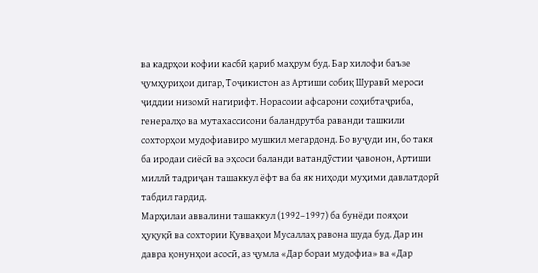ва кадрҳои кофии касбӣ қариб маҳрум буд. Бар хилофи баъзе ҷумҳуриҳои дигар, Тоҷикистон аз Артиши собиқ Шуравӣ мероси ҷиддии низомӣ нагирифт. Норасоии афсарони соҳибтаҷриба, генералҳо ва мутахассисони баландрутба раванди ташкили сохторҳои мудофиавиро мушкил мегардонд. Бо вуҷуди ин, бо такя ба иродаи сиёсӣ ва эҳсоси баланди ватандӯстии ҷавонон, Артиши миллӣ тадриҷан ташаккул ёфт ва ба як ниҳоди муҳими давлатдорӣ табдил гардид.
Марҳилаи аввалини ташаккул (1992–1997) ба бунёди пояҳои ҳуқуқӣ ва сохтории Қувваҳои Мусаллаҳ равона шуда буд. Дар ин давра қонунҳои асосӣ, аз ҷумла «Дар бораи мудофиа» ва «Дар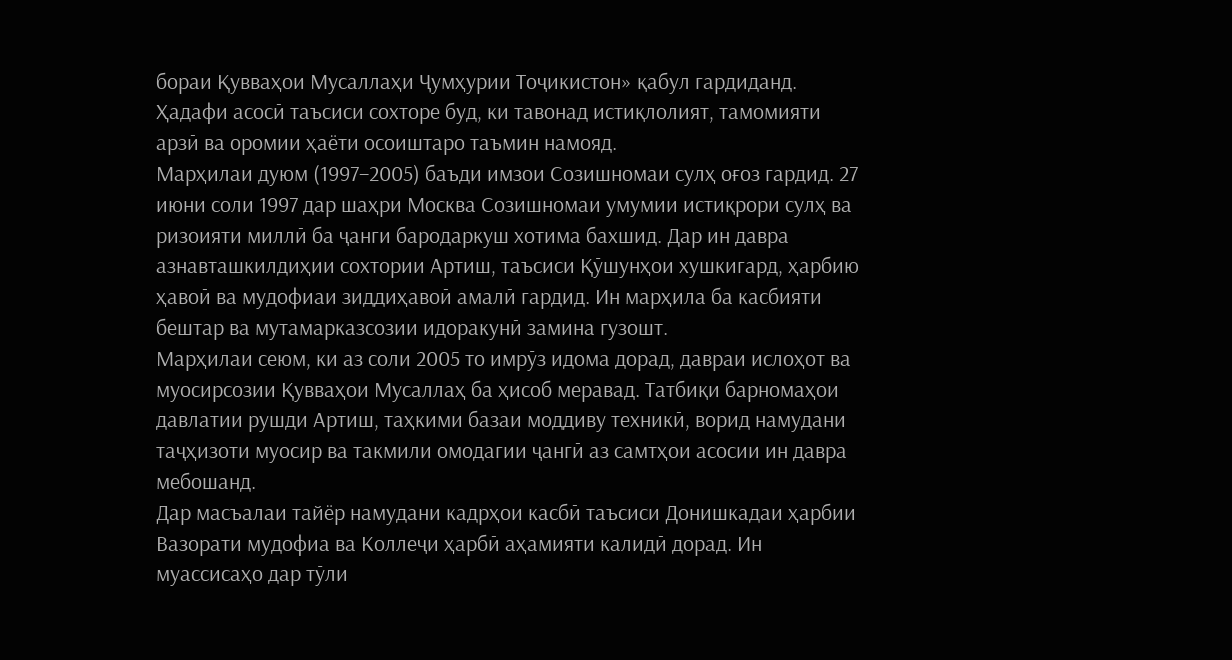бораи Қувваҳои Мусаллаҳи Ҷумҳурии Тоҷикистон» қабул гардиданд. Ҳадафи асосӣ таъсиси сохторе буд, ки тавонад истиқлолият, тамомияти арзӣ ва оромии ҳаёти осоиштаро таъмин намояд.
Марҳилаи дуюм (1997–2005) баъди имзои Созишномаи сулҳ оғоз гардид. 27 июни соли 1997 дар шаҳри Москва Созишномаи умумии истиқрори сулҳ ва ризоияти миллӣ ба ҷанги бародаркуш хотима бахшид. Дар ин давра азнавташкилдиҳии сохтории Артиш, таъсиси Қӯшунҳои хушкигард, ҳарбию ҳавоӣ ва мудофиаи зиддиҳавоӣ амалӣ гардид. Ин марҳила ба касбияти бештар ва мутамарказсозии идоракунӣ замина гузошт.
Марҳилаи сеюм, ки аз соли 2005 то имрӯз идома дорад, давраи ислоҳот ва муосирсозии Қувваҳои Мусаллаҳ ба ҳисоб меравад. Татбиқи барномаҳои давлатии рушди Артиш, таҳкими базаи моддиву техникӣ, ворид намудани таҷҳизоти муосир ва такмили омодагии ҷангӣ аз самтҳои асосии ин давра мебошанд.
Дар масъалаи тайёр намудани кадрҳои касбӣ таъсиси Донишкадаи ҳарбии Вазорати мудофиа ва Коллеҷи ҳарбӣ аҳамияти калидӣ дорад. Ин муассисаҳо дар тӯли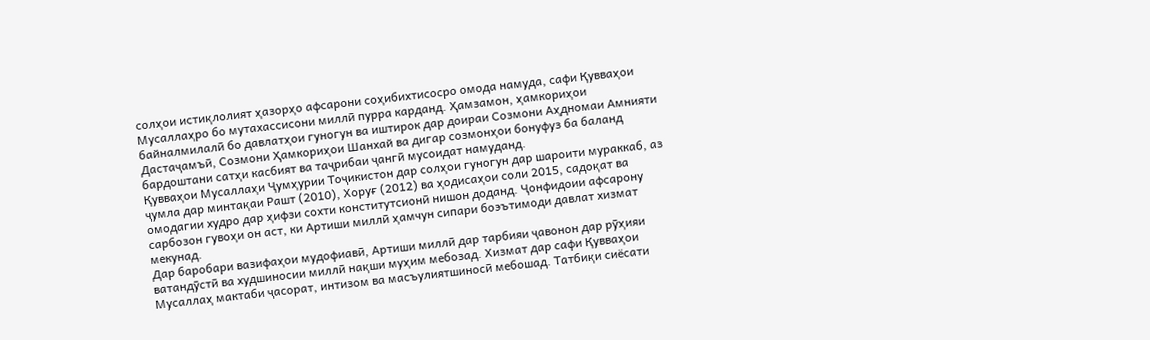солҳои истиқлолият ҳазорҳо афсарони соҳибихтисосро омода намуда, сафи Қувваҳои Мусаллаҳро бо мутахассисони миллӣ пурра карданд. Ҳамзамон, ҳамкориҳои байналмилалӣ бо давлатҳои гуногун ва иштирок дар доираи Созмони Аҳдномаи Амнияти Дастаҷамъӣ, Созмони Ҳамкориҳои Шанхай ва дигар созмонҳои бонуфуз ба баланд бардоштани сатҳи касбият ва таҷрибаи ҷангӣ мусоидат намуданд.
Қувваҳои Мусаллаҳи Ҷумҳурии Тоҷикистон дар солҳои гуногун дар шароити мураккаб, аз ҷумла дар минтақаи Рашт (2010), Хоруғ (2012) ва ҳодисаҳои соли 2015, садоқат ва омодагии худро дар ҳифзи сохти конститутсионӣ нишон доданд. Ҷонфидоии афсарону сарбозон гувоҳи он аст, ки Артиши миллӣ ҳамчун сипари боэътимоди давлат хизмат мекунад.
Дар баробари вазифаҳои мудофиавӣ, Артиши миллӣ дар тарбияи ҷавонон дар рӯҳияи ватандӯстӣ ва худшиносии миллӣ нақши муҳим мебозад. Хизмат дар сафи Қувваҳои Мусаллаҳ мактаби ҷасорат, интизом ва масъулиятшиносӣ мебошад. Татбиқи сиёсати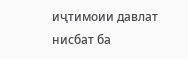иҷтимоии давлат нисбат ба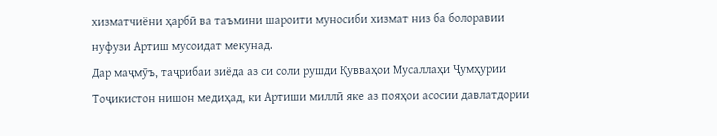хизматчиёни ҳарбӣ ва таъмини шароити муносиби хизмат низ ба болоравии нуфузи Артиш мусоидат мекунад.
Дар маҷмӯъ, таҷрибаи зиёда аз си соли рушди Қувваҳои Мусаллаҳи Ҷумҳурии Тоҷикистон нишон медиҳад, ки Артиши миллӣ яке аз пояҳои асосии давлатдории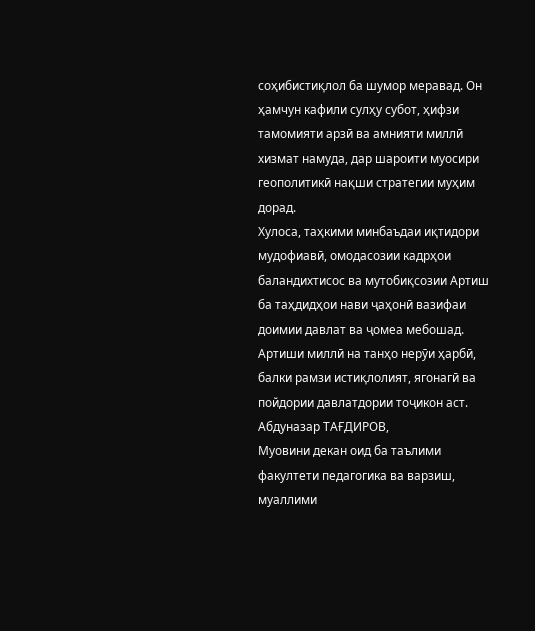соҳибистиқлол ба шумор меравад. Он ҳамчун кафили сулҳу субот, ҳифзи тамомияти арзӣ ва амнияти миллӣ хизмат намуда, дар шароити муосири геополитикӣ нақши стратегии муҳим дорад.
Хулоса, таҳкими минбаъдаи иқтидори мудофиавӣ, омодасозии кадрҳои баландихтисос ва мутобиқсозии Артиш ба таҳдидҳои нави ҷаҳонӣ вазифаи доимии давлат ва ҷомеа мебошад. Артиши миллӣ на танҳо нерӯи ҳарбӣ, балки рамзи истиқлолият, ягонагӣ ва пойдории давлатдории тоҷикон аст.
Абдуназар ТАҒДИРОВ,
Муовини декан оид ба таълими факултети педагогика ва варзиш, муаллими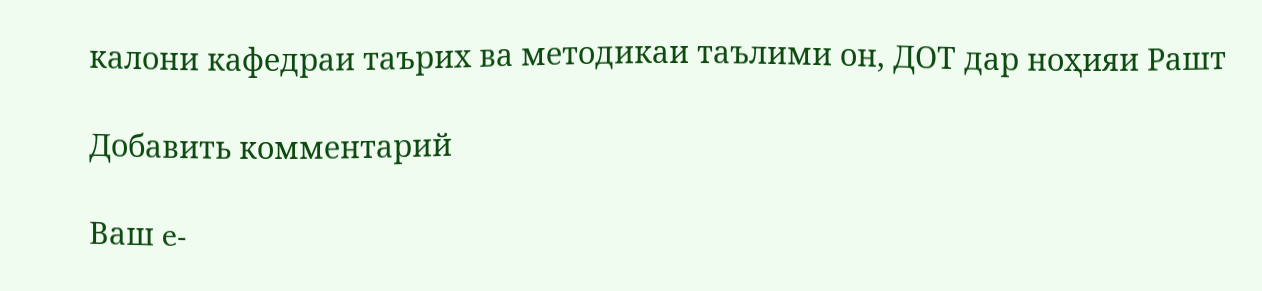калони кафедраи таърих ва методикаи таълими он, ДОТ дар ноҳияи Рашт

Добавить комментарий

Ваш e-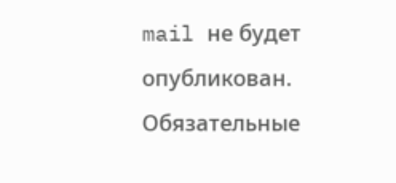mail не будет опубликован. Обязательные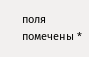поля помечены *